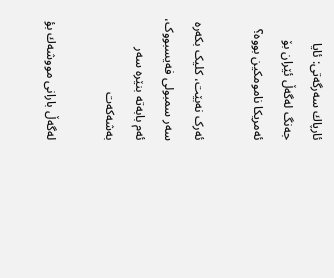ئارپاك سه‌رگه‌تی: ئایا جه‌نگ له‌گه‌ڵ ئێران بۆ ئه‌مریكا نامومكین بووه‌؟

ئەرک نەبێت، کلیک بکەرە سەر سمبولی فەیسبووک، ئەم بابەتە بنێرە سەر بەشەکەت

له‌گه‌ڵ بارانی مووشه‌ك بؤ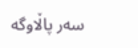سه‌ر پاڵاوگه‌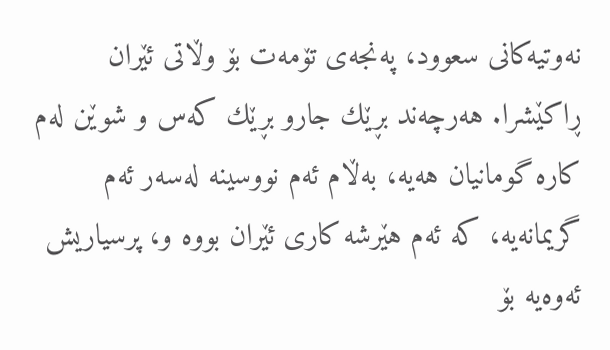نه‌وتیه‌كانی سعوود، په‌نجه‌ی تۆمه‌ت بۆ وڵاتی ئێران ڕاكێشرا. هه‌رچه‌ند بڕێك جارو بڕێك كه‌س و شوێن له‌م كاره‌ گومانیان هه‌یه‌، به‌ڵام ئه‌م نووسینه‌ له‌سه‌ر ئه‌م گریمانه‌یه،‌ كه‌ ئه‌م هێرشه‌ كاری ئێران بووه‌ و، پرسیاریش ئه‌وه‌یه‌ بۆ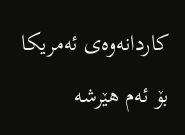كاردانه‌وه‌ی ئه‌مریكا بۆ ئه‌م هێرشه‌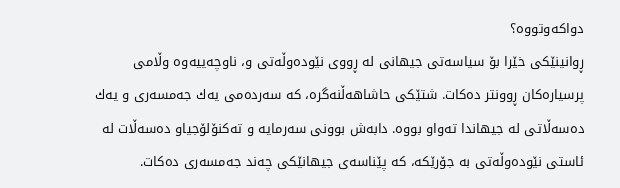دواكه‌وتووه‌؟
ڕوانینێكی خێرا بۆ سیاسه‌تی جیهانی له‌ ڕووی نێوده‌وڵه‌تی و، ناوچه‌ییه‌وه‌ وڵامی پرسیاره‌كان ڕوونتر ده‌كات. شتێكی حاشاهه‌ڵنه‌گره، كه‌ سه‌رده‌می یه‌ك جه‌مسه‌ری و یه‌ك ده‌سه‌ڵاتی له‌ جیهاندا ته‌واو بووه‌. دابه‌ش بوونی سه‌رمایه‌ و ته‌كنۆلۆجیاو ده‌سه‌ڵات له‌ ئاستی نێوده‌وڵه‌تی به‌ جۆرێكه‌، كه‌ پێناسه‌ی جیهانێكی چه‌ند جه‌مسه‌ری ده‌كات.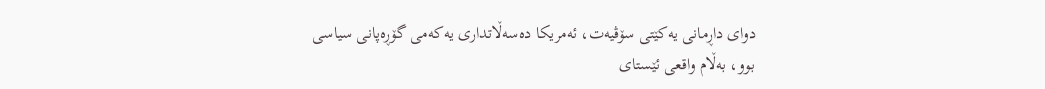دوای داڕمانی یه‌كێتی سۆڤیه‌ت، ئه‌مریكا ده‌سه‌ڵاتداری یه‌كه‌می گۆڕه‌پانی سیاسی بوو، به‌ڵام واقعی ئێستای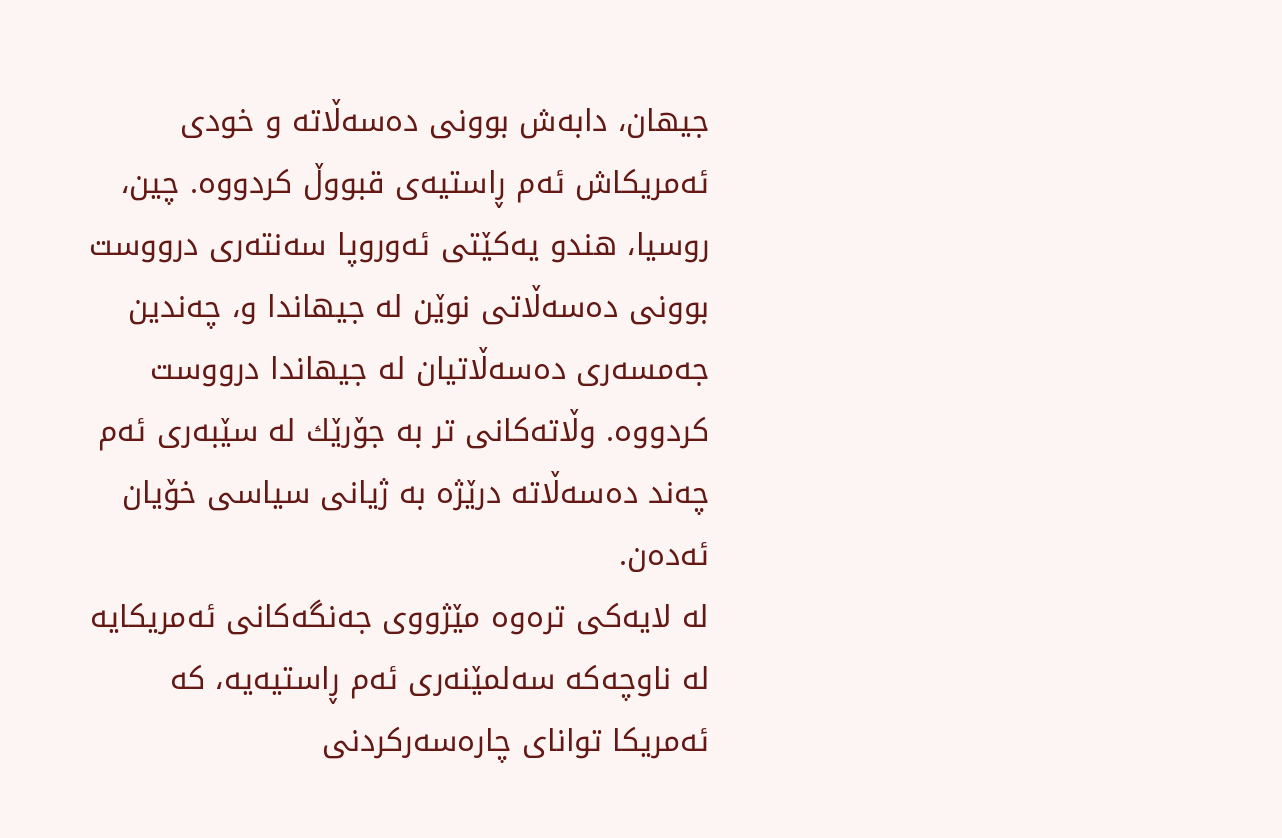جیهان، دابه‌ش بوونی ده‌سه‌ڵاته و خودی ئه‌مریكاش ئه‌م ڕاستیه‌ی قبووڵ كردووه‌. چین، روسیا، هندو یه‌كێتی ئه‌وروپا سه‌نته‌ری درووست بوونی ده‌سه‌ڵاتی نوێن له‌ جیهاندا و، چه‌ندین جه‌مسه‌ری ده‌سه‌ڵاتیان له‌ جیهاندا درووست كردووه‌. وڵاته‌كانی تر به‌ جۆرێك له‌ سێبه‌ری ئه‌م چه‌ند ده‌سه‌ڵاته‌ درێژه‌ به‌ ژیانی سیاسی خۆیان ئه‌ده‌ن.
له‌ لایه‌كی تره‌وه‌ مێژووی جه‌نگه‌كانی ئه‌مریكایه‌ له‌ ناوچه‌كه‌ سه‌لمێنه‌ری ئه‌م ڕاستیه‌یه‌، كه‌ ئه‌مریكا توانای چاره‌سه‌ركردنی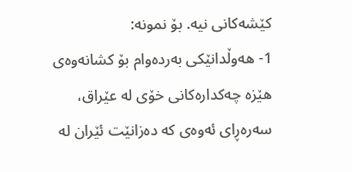كێشه‌كانی نیه‌. بۆ نمونه:
1- هه‌وڵدانێكی به‌رده‌وام بۆ كشانه‌وه‌ی هێزه‌ چه‌كداره‌كانی خۆی له‌ عێراق، سه‌ره‌ڕای ئه‌وه‌ی كه‌ ده‌زانێت ئێران له‌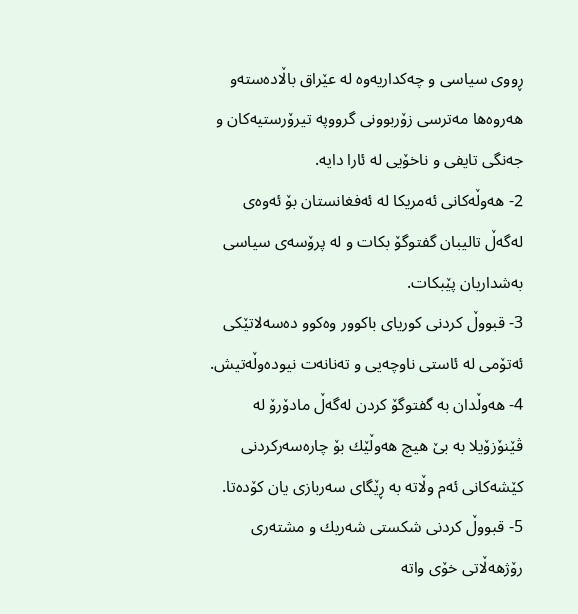ڕووی سیاسی و چه‌كداریه‌وه‌ له‌ عێراق باڵاده‌سته‌و هه‌روه‌ها مه‌ترسی زۆربوونی گرووپه‌ تیرۆرستیه‌كان و جه‌نگی تایفی و ناخۆیی له‌ ئارا دایه‌.
2- هه‌وڵه‌كانی ئه‌مریكا له‌ ئه‌فغانستان بۆ ئه‌وه‌ی له‌گه‌ڵ تالیبان گفتوگۆ بكات و له‌ پرۆسه‌ی سیاسی به‌شداریان پێبكات.
3- قبووڵ كردنی كوریای باكوور وه‌كوو ده‌سه‌لاتێكی ئه‌تۆمی له‌ ئاستی ناوچه‌یی و ته‌نانه‌ت نیوده‌وڵه‌تیش.
4- هه‌وڵدان به‌ گفتوگۆ كردن له‌گه‌ڵ مادۆرۆ له‌ ڤێنۆزۆیلا به‌ بێ هیچ هه‌وڵێك بۆ چاره‌سه‌ركردنی كێشه‌كانی ئه‌م وڵاته‌ به‌ ڕێگای سه‌ربازی یان كۆده‌تا.
5- قبووڵ كردنی شكستی شه‌ریك و مشته‌ری رۆژهه‌ڵاتی خۆی واته‌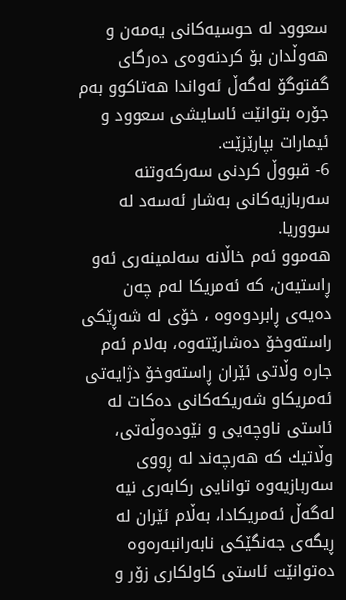سعوود له‌ حوسیه‌كانی یه‌مه‌ن و هه‌وڵدان بۆ كردنه‌وه‌ی ده‌رگای گفتوگۆ له‌گه‌ڵ ئه‌واندا هه‌تاكوو به‌م جۆره‌ بتوانێت ئاسایشی سعوود و ئیمارات بپارێزێت.
6- قبووڵ كردنی سه‌ركه‌وتنه‌ سه‌ربازیه‌كانی به‌شار ئه‌سه‌د له‌ سووریا.
هه‌موو ئه‌م خاڵانه‌ سه‌لمینه‌ری ئه‌و ڕاستیه‌ن، كه‌ ئه‌مریكا له‌م چه‌ن ده‌یه‌ی ڕابردوه‌وه‌ ، خۆی له‌ شه‌ڕێكی راسته‌وخۆ ده‌شارێته‌وه‌، به‌لام ئه‌م جاره‌ وڵاتی ئێران ڕاسته‌وخۆ دژایه‌تی ئه‌مریكاو شه‌ریكه‌كانی ده‌كات له‌ ئاستی ناوچه‌یی و نێوده‌وڵه‌تی، وڵاتیك كه‌ هه‌رچه‌ند له‌ ڕووی سه‌ربازیه‌وه‌ توانایی ركابه‌ری نیه‌ له‌گه‌ڵ ئه‌مریكادا، به‌ڵام ئێران له‌ ڕیگه‌ی جه‌نگێكی نابه‌رانبه‌ره‌وه‌ ده‌توانێت ئاستی كاولكاری زۆر و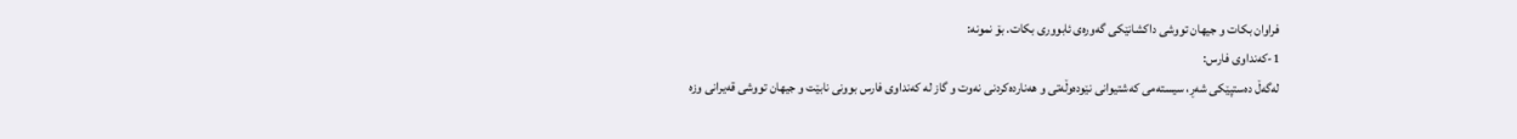فراوان بكات و جیهان تووشی داكشانێكی گه‌وره‌ی ئابووری بكات. بۆ نمونه‌:
1-كه‌نداوی فارس:
له‌گه‌ڵ ده‌ستپێكی شه‌ڕ، سیسته‌می كه‌شتیوانی نێوده‌وڵه‌تی و هه‌نارده‌كردنی نه‌وت و گاز له‌ كه‌نداوی فارس بوونی نابێت و جیهان تووشی قه‌یرانی وزه‌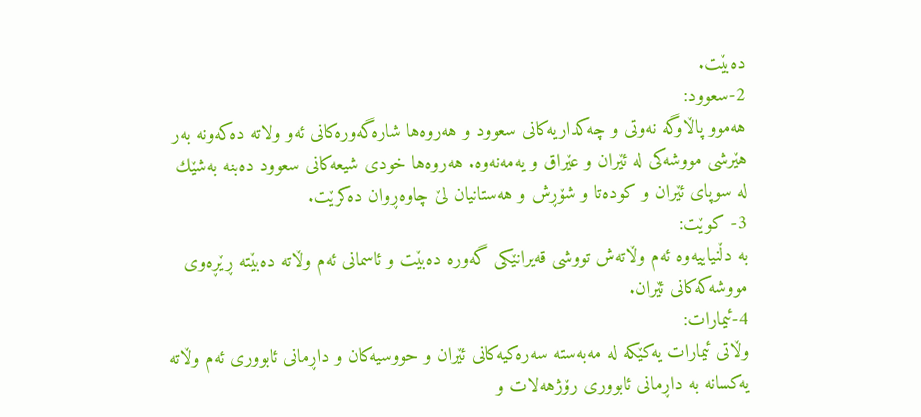ده‌بێت.
2-سعوود:
هه‌موو پاڵاوگه‌ نه‌وتی و چه‌كداریه‌كانی سعوود و هه‌روه‌ها شاره‌گه‌وره‌كانی ئه‌و ولاته‌ ده‌كه‌ونه‌ به‌ر هێرشی مووشه‌كی له‌ ئێران و عێراق و یه‌مه‌نه‌وه‌. هه‌روه‌ها خودی شیعه‌كانی سعوود ده‌بنه‌ به‌شێك له‌ سوپای ئێران و كوده‌تا و شۆڕش و هه‌ستانیان لێ چاوه‌ڕوان ده‌كرێت.
3- كوێت:
به‌ دڵنیاییه‌وه‌ ئه‌م وڵاته‌ش تووشی قه‌یرانێكی گه‌وره‌ ده‌بێت و ئاسمانی ئه‌م وڵاته‌ ده‌بێته‌ ڕێڕه‌وی مووشه‌كه‌كانی ئێران.
4-ئیمارات:
وڵاتی ئیمارات یه‌كێكه‌ له‌ مه‌به‌سته‌ سه‌ره‌كیه‌كانی ئێران و حووسیه‌كان و داڕمانی ئابووری ئه‌م وڵاته‌ یه‌كسانه‌ به‌ داڕمانی ئابووری رۆژهه‌لات و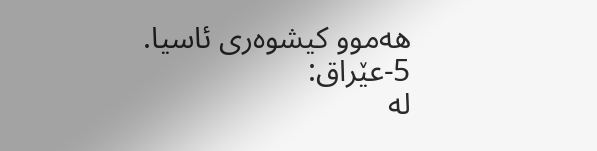هه‌موو كیشوه‌ری ئاسیا.
5-عێراق:
له‌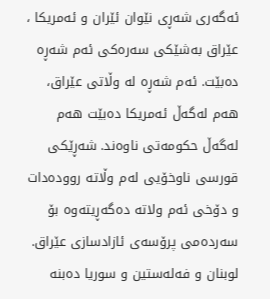ئه‌گه‌ری شه‌ڕی نێوان ئێران و ئه‌مریكا ، عێراق به‌شێكی سه‌ره‌كی ئه‌م شه‌ڕه‌ ده‌بێت. ئه‌م شه‌ڕه‌ له‌ وڵاتی عێراق، هه‌م له‌گه‌ڵ ئه‌مریكا ده‌بێت هه‌م له‌گه‌ڵ حكومه‌تی ناوه‌ند. شه‌ڕێكی قورسی ناوخۆیی له‌م وڵاته‌ رووده‌دات و دۆخی ئه‌م ولاته‌ ده‌گه‌ڕیته‌وه‌ بۆ سه‌رده‌می پرۆسه‌ی ئازادسازی عێراق. لوبنان و فه‌له‌ستین و سوریا ده‌بنه‌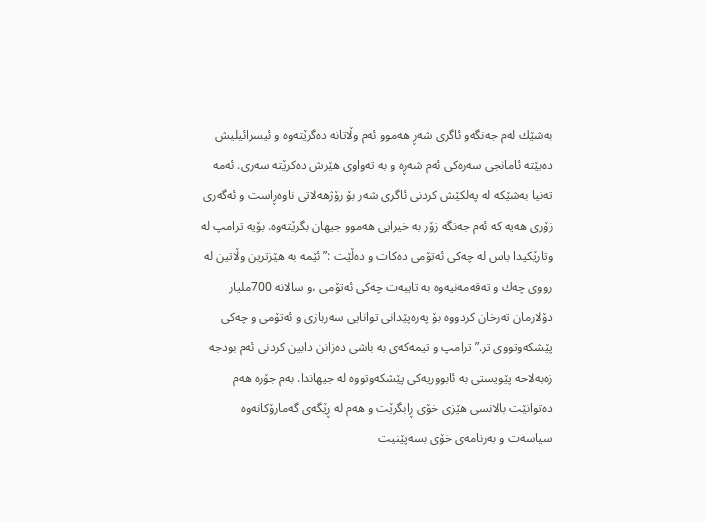به‌شێك له‌م جه‌نگه‌و ئاگری شه‌ڕ هه‌موو ئه‌م وڵاتانه‌ ده‌گرێته‌وه‌ و ئیسرائیلیش ده‌بێته‌ ئامانجی سه‌ره‌كی ئه‌م شه‌ڕه‌ و به‌ ته‌واوی هێرش ده‌كرێته‌ سه‌ری. ئه‌مه‌ ته‌نیا به‌شێكه‌ له‌ په‌لكێش كردنی ئاگری شه‌ر بۆ رۆژهه‌لاتی ناوه‌ڕاست و ئه‌گه‌ری زۆری هه‌یه‌ كه‌ ئه‌م جه‌نگه‌ زۆر به‌ خیرایی هه‌موو جیهان بگرێته‌وه‌. بۆیه‌ ترامپ له‌ وتارێكیدا باس له‌ چه‌كی ئه‌تۆمی ده‌كات و ده‌ڵێت :”ئێمه‌ به‌ هێزترین وڵاتین له‌ رووی چه‌ك و ته‌قه‌مه‌نیه‌وه‌ به‌ تایبه‌ت چه‌كی ئه‌تۆمی ،و سالانه‌ 700ملیار دۆلارمان ته‌رخان كردووه‌ بۆ په‌ره‌پێدانی توانایی سه‌ربازی و ئه‌تۆمی و چه‌كی پێشكه‌وتووی تر.” ترامپ و تیمه‌كه‌ی به‌ باشی ده‌زانن دابین كردنی ئه‌م بودجه زه‌به‌لاحه پێویستی به‌ ئابووریه‌كی پێشكه‌وتووه‌ له‌ جیهاندا. به‌م جۆره‌ هه‌م ده‌توانێت بالانسی هێزی خۆی ڕابگرێت و هه‌م له‌ ڕێگه‌ی گه‌مارۆكانه‌وه‌ سیاسه‌ت و به‌رنامه‌ی خۆی بسه‌پێنیت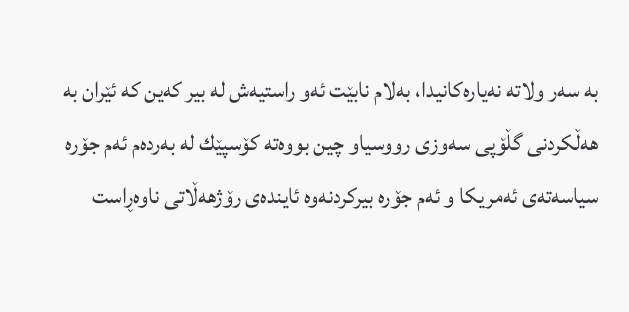به‌ سه‌ر ولاته‌ نه‌یاره‌كانیدا، به‌لام نابێت ئه‌و راستیه‌ش له‌ بیر كه‌ین كه‌ ئێران به‌ هه‌ڵكردنی گڵۆپی سه‌وزی رووسیاو چین بووه‌ته‌ كۆسپێك له‌ به‌رده‌م ئه‌م جۆره‌ سیاسه‌ته‌ی ئه‌مریكا و ئه‌م جۆره‌ بیركردنه‌وه‌ ئاینده‌ی رۆژهه‌ڵاتی ناوه‌ڕاست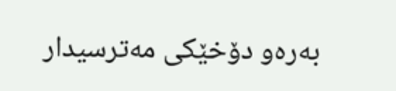به‌ره‌و دۆخێكی مه‌ترسیدار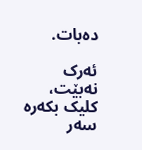ده‌بات.

ئەرک نەبێت، کلیک بکەرە سەر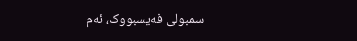سمبولی فەیسبووک، ئەم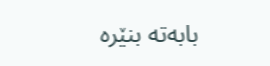بابەتە بنێرە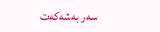سەر بەشەکەت